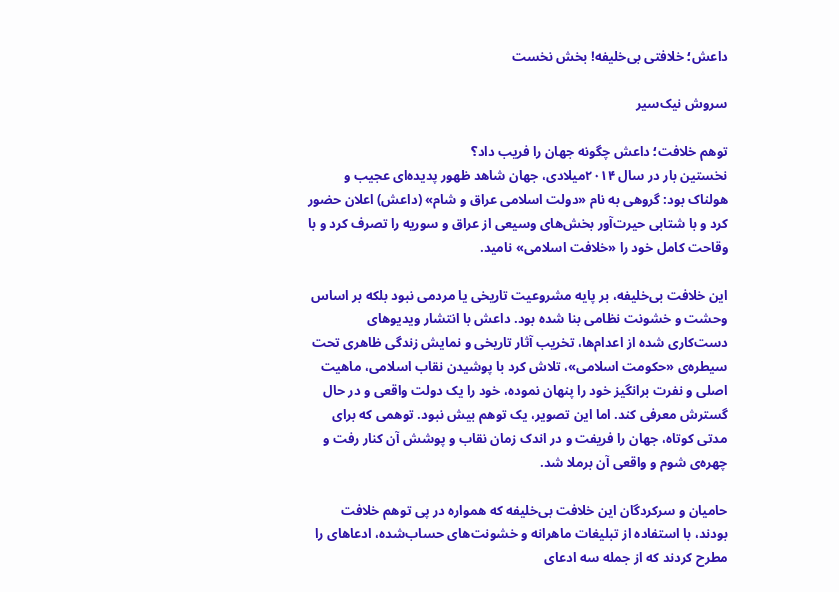داعش؛ خلافتی بی‌خلیفه! بخش نخست

سروش نیک‌سیر

توهم خلافت؛ داعش چگونه جهان را فریب داد؟
نخستین بار در سال ۲۰۱۴میلادی، جهان شاهد ظهور پدیده‌ای عجیب و هولناک بود: گروهی به نام «دولت اسلامی عراق و شام» (داعش) اعلان حضور کرد و با شتابی حیرت‌آور بخش‌های وسیعی از عراق و سوریه را تصرف کرد و با وقاحت کامل خود را «خلافت اسلامی» نامید.

این خلافت بی‌خلیفه، بر پایه مشروعیت تاریخی یا مردمی نبود بلکه بر اساس وحشت و خشونت نظامی بنا شده بود. داعش با انتشار ویدیوهای دست‌کاری شده از اعدام‌ها، تخریب آثار تاریخی و نمایش زندگی ظاهری تحت سیطره‌ی «حکومت اسلامی»، تلاش کرد با پوشیدن نقاب اسلامی، ماهیت اصلی و نفرت برانگیز خود را پنهان نموده، خود را یک دولت واقعی و در حال گسترش معرفی کند. اما این تصویر، یک توهم بیش نبود. توهمی که برای مدتی کوتاه، جهان را فریفت و در اندک زمان نقاب و پوشش آن کنار رفت و چهره‌ی شوم و واقعی آن برملا شد.

حامیان و سرکردگان این خلافت بی‌خلیفه که همواره در پی توهم خلافت بودند، با استفاده از تبلیغات ماهرانه و خشونت‌های حساب‌شده، ادعاهای را مطرح کردند که از جمله سه ادعای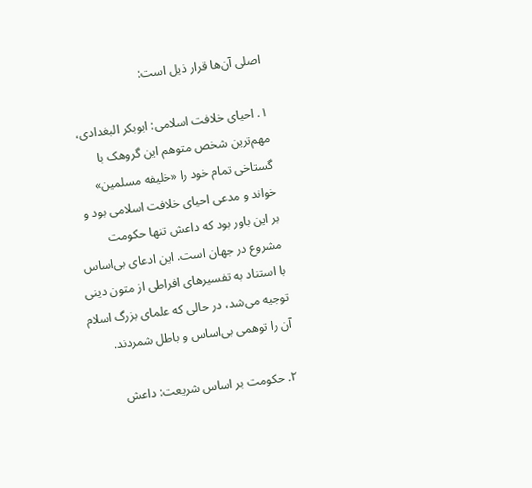اصلی آن‌ها قرار ذیل است:

۱. احیای خلافت اسلامی: ابوبکر البغدادی، مهم‌ترین شخص متوهم این گروهک با گستاخی تمام خود را «خلیفه مسلمین» خواند و مدعی احیای خلافت اسلامی بود و بر این باور بود که داعش تنها حکومت مشروع در جهان است. این ادعای بی‌اساس با استناد به تفسیرهای افراطی از متون دینی توجیه می‌شد، در حالی که علمای بزرگ اسلام آن را توهمی بی‌اساس و باطل شمردند.

۲. حکومت بر اساس شریعت: داعش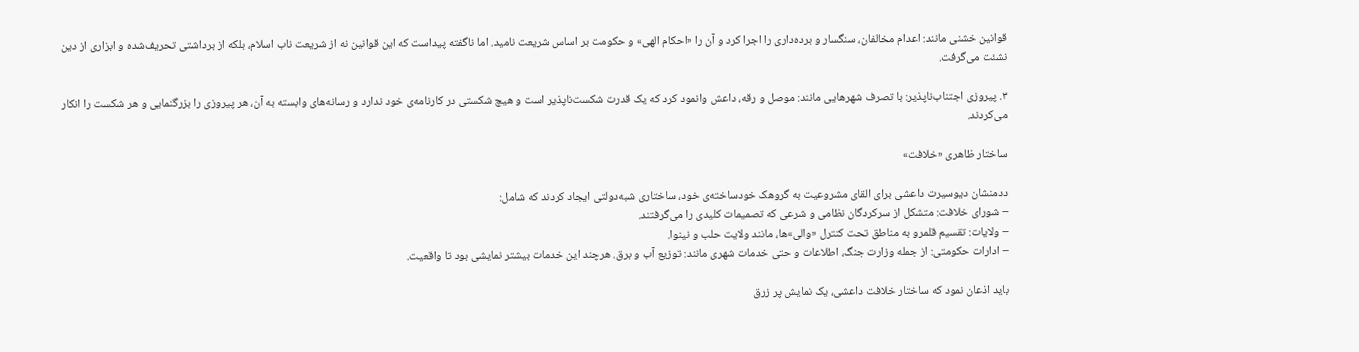قوانین خشنی مانند: اعدام مخالفان، سنگسار و برده‌داری را اجرا کرد و آن را «احکام الهی» و حکومت بر اساس شریعت نامید. اما ناگفته پیداست که این قوانین نه از شریعت ناب اسلام، بلکه از برداشتی تحریف‌شده و ابزاری از دین نشئت می‌گرفت.

۳. پیروزی اجتناب‌ناپذیر: با تصرف شهرهایی مانند: موصل و رقه، داعش وانمود کرد که یک قدرت شکست‌ناپذیر است و هیچ شکستی در کارنامه‌ی خود ندارد و رسانه‌های وابسته به آن، هر پیروزی را بزرگنمایی و هر شکست را انکار می‌کردند.

ساختار ظاهری «خلافت»

ددمنشان دیوسیرت داعشی برای القای مشروعیت به گروهک خودساخته‌ی خود، ساختاری شبه‌دولتی ایجاد کردند که شامل:
– شورای خلافت: متشکل از سرکردگان نظامی و شرعی که تصمیمات کلیدی را می‌گرفتند.
– ولایات: تقسیم قلمرو به مناطق تحت کنترل «والی»ها، مانند ولایت حلب و نینوا.
– ادارات حکومتی: از جمله وزارت جنگ، اطلاعات و حتی خدمات شهری مانند: توزیع آب و برق. هرچند این خدمات بیشتر نمایشی بود تا واقعیت.

باید اذعان نمود که ساختار خلافت داعشی، یک نمایش پر زرق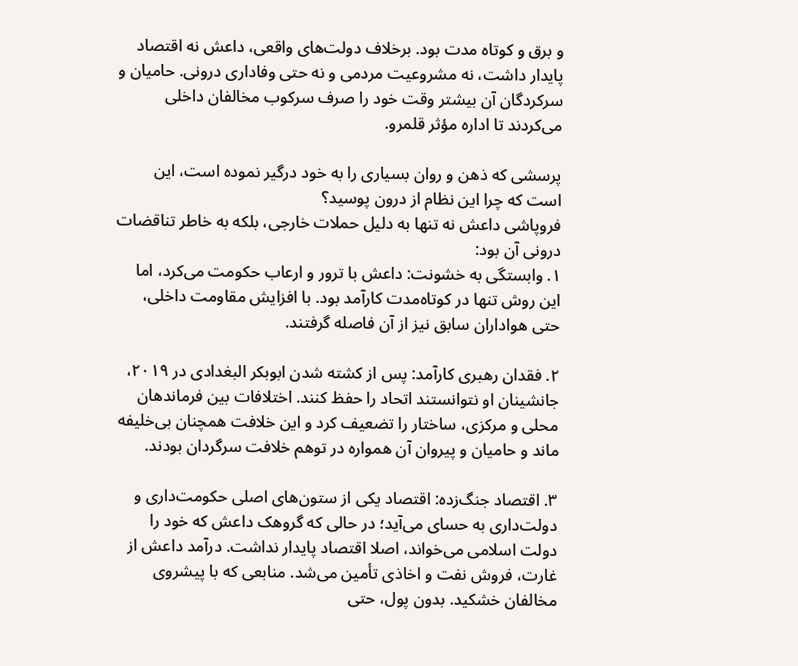و برق و کوتاه مدت بود. برخلاف دولت‌های واقعی، داعش نه اقتصاد پایدار داشت، نه مشروعیت مردمی و نه حتی وفاداری درونی. حامیان و سرکردگان آن بیشتر وقت خود را صرف سرکوب مخالفان داخلی می‌کردند تا اداره مؤثر قلمرو.

پرسشی که ذهن و روان بسیاری را به خود درگیر نموده است، این است که چرا این نظام از درون پوسید؟
فروپاشی داعش نه تنها به دلیل حملات خارجی، بلکه به خاطر تناقضات درونی آن بود:
۱. وابستگی به خشونت: داعش با ترور و ارعاب حکومت می‌کرد، اما این روش تنها در کوتاه‌مدت کارآمد بود. با افزایش مقاومت داخلی، حتی هواداران سابق نیز از آن فاصله گرفتند.

۲. فقدان رهبری کارآمد: پس از کشته شدن ابوبکر البغدادی در ۲۰۱۹، جانشینان او نتوانستند اتحاد را حفظ کنند. اختلافات بین فرماندهان محلی و مرکزی، ساختار را تضعیف کرد و این خلافت همچنان بی‌خلیفه ماند و حامیان و پیروان آن همواره در توهم خلافت سرگردان بودند.

۳. اقتصاد جنگ‌زده: اقتصاد یکی از ستون‌های اصلی حکومت‌داری و دولت‌داری به حسای می‌آید؛ در حالی که گروهک داعش که خود را دولت اسلامی می‌خواند، اصلا اقتصاد پایدار نداشت. درآمد داعش از غارت، فروش نفت و اخاذی تأمین می‌شد. منابعی که با پیشروی مخالفان خشکید. بدون پول، حتی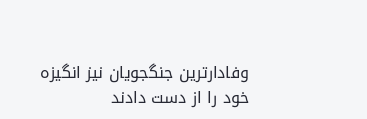وفادارترین جنگجویان نیز انگیزه خود را از دست دادند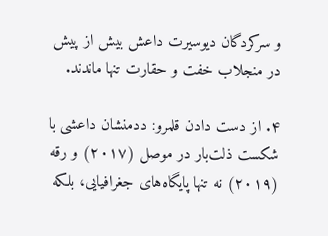و سرکردگان دیوسیرت داعش بیش از پیش در منجلاب خفت و حقارت تنها ماندند.

۴. از دست دادن قلمرو: ددمنشان داعشی با شکست ذلت‌بار در موصل (۲۰۱۷) و رقه (۲۰۱۹) نه تنها پایگاه‌های جغرافیایی، بلکه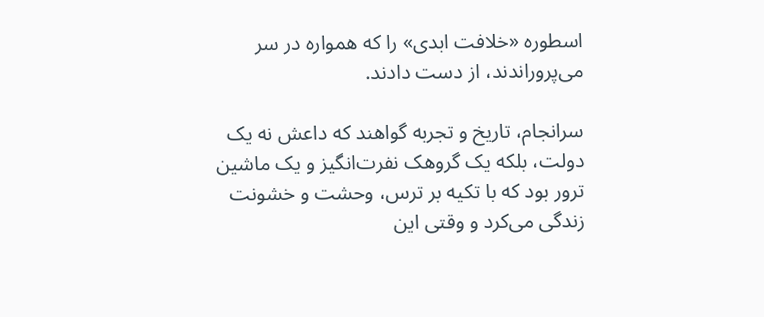اسطوره «خلافت ابدی» را که همواره در سر می‌پروراندند، از دست دادند.

سرانجام، تاریخ و تجربه گواهند که داعش نه یک دولت، بلکه یک گروهک نفرت‌انگیز و یک ماشین ترور بود که با تکیه بر ترس، وحشت و خشونت زندگی می‌کرد و وقتی این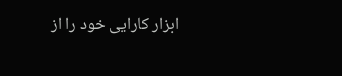ابزار کارایی خود را از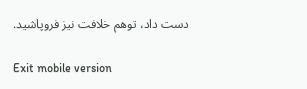دست داد، توهم خلافت نیز فروپاشید.

Exit mobile version